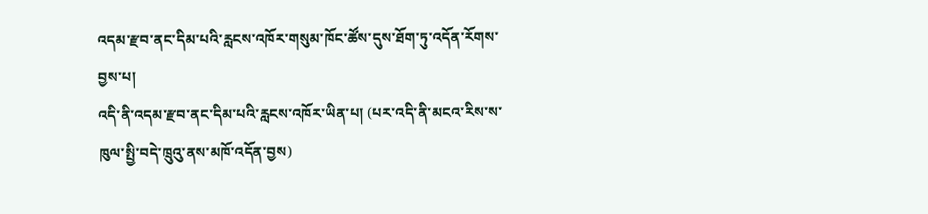འདམ་རྫབ་ནང་དིམ་པའི་རླངས་འཁོར་གསུམ་ཁོང་ཚོས་དུས་ཐོག་ཏུ་འདོན་རོགས་བྱས་པ།
འདི་ནི་འདམ་རྫབ་ནང་དིམ་པའི་རླངས་འཁོར་ཡིན་པ། (པར་འདི་ནི་མངའ་རིས་ས་ཁུལ་སྤྱི་བདེ་ཁྲུའུ་ནས་མཁོ་འདོན་བྱས)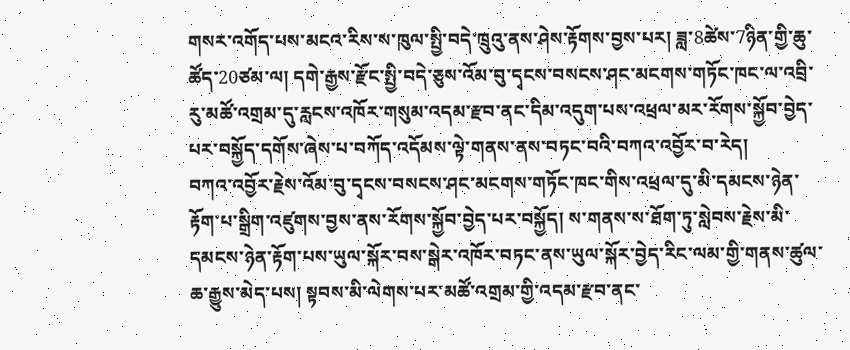གསར་འགོད་པས་མངའ་རིས་ས་ཁུལ་སྤྱི་བདེ་ཁྲུའུ་ནས་ཤེས་རྟོགས་བྱས་པར། ཟླ་8ཚེས་7ཉིན་གྱི་ཆུ་ཚོད་20ཙམ་ལ། དགེ་རྒྱས་རྫོང་སྤྱི་བདེ་ཅུས་འོམ་བུ་དྭངས་བསངས་ཤང་མངགས་གཏོང་ཁང་ལ་འབྲི་རུ་མཚོ་འགྲམ་དུ་རླངས་འཁོར་གསུམ་འདམ་རྫབ་ནང་དིམ་འདུག་པས་འཕྲལ་མར་རོགས་སྐྱོབ་བྱེད་པར་བསྐྱོད་དགོས་ཞེས་པ་བཀོད་འདོམས་ལྟེ་གནས་ནས་བཏང་བའི་བཀའ་འབྱོར་བ་རེད།
བཀའ་འབྱོར་རྗེས་འོམ་བུ་དྭངས་བསངས་ཤང་མངགས་གཏོང་ཁང་གིས་འཕྲལ་དུ་མི་དམངས་ཉེན་རྟོག་པ་སྒྲིག་འཛུགས་བྱས་ནས་རོགས་སྐྱོབ་བྱེད་པར་བསྐྱོད། ས་གནས་ས་ཐོག་ཏུ་སླེབས་རྗེས་མི་དམངས་ཉེན་རྟོག་པས་ཡུལ་སྐོར་བས་སྒེར་འཁོར་བཏང་ནས་ཡུལ་སྐོར་བྱེད་རིང་ལམ་གྱི་གནས་ཚུལ་ཆ་རྒྱུས་མེད་པས། སྟབས་མི་ལེགས་པར་མཚོ་འགྲམ་གྱི་འདམ་རྫབ་ནང་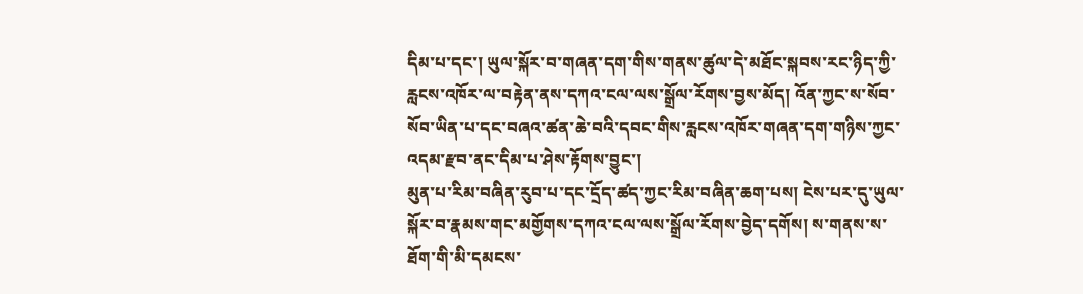དིམ་པ་དང་། ཡུལ་སྐོར་བ་གཞན་དག་གིས་གནས་ཚུལ་དེ་མཐོང་སྐབས་རང་ཉིད་ཀྱི་རླངས་འཁོར་ལ་བརྟེན་ནས་དཀའ་ངལ་ལས་སྒྲོལ་རོགས་བྱས་མོད། འོན་ཀྱང་ས་སོབ་སོབ་ཡིན་པ་དང་བཞའ་ཚན་ཆེ་བའི་དབང་གིས་རླངས་འཁོར་གཞན་དག་གཉིས་ཀྱང་འདམ་རྫབ་ནང་དིམ་པ་ཤེས་རྟོགས་བྱུང་།
མུན་པ་རིམ་བཞིན་རུབ་པ་དང་དྲོད་ཚད་ཀྱང་རིམ་བཞིན་ཆག་པས། ངེས་པར་དུ་ཡུལ་སྐོར་བ་རྣམས་གང་མགྱོགས་དཀའ་ངལ་ལས་སྒྲོལ་རོགས་བྱེད་དགོས། ས་གནས་ས་ཐོག་གི་མི་དམངས་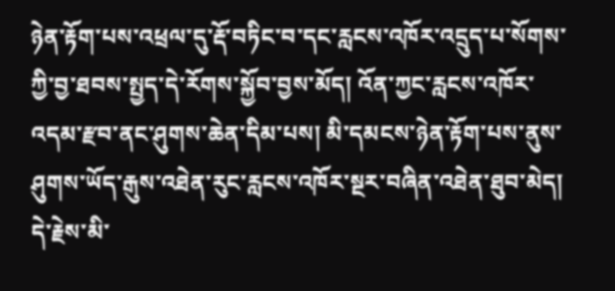ཉེན་རྟོག་པས་འཕྲལ་དུ་རྡོ་བཏིང་བ་དང་རླངས་འཁོར་འདྲུད་པ་སོགས་ཀྱི་བྱ་ཐབས་སྤྱད་དེ་རོགས་སྐྱོབ་བྱས་མོད། འོན་ཀྱང་རླངས་འཁོར་འདམ་རྫབ་ནང་ཤུགས་ཆེན་དིམ་པས། མི་དམངས་ཉེན་རྟོག་པས་ནུས་ཤུགས་ཡོད་རྒུས་འཐེན་རུང་རླངས་འཁོར་སྔར་བཞིན་འཐེན་ཐུབ་མེད།
དེ་རྗེས་མི་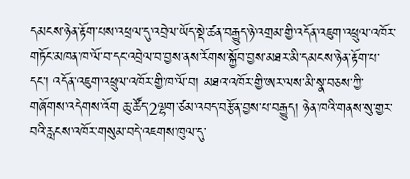དམངས་ཉེན་རྟོག་པས་འཕྲལ་དུ་འབྲེལ་ཡོད་སྡེ་ཚན་བརྒྱུད་ཉེ་འགྲམ་གྱི་འདོན་འཇུག་འཕྲུལ་འཁོར་གཏོང་མཁན་ཁ་ལོ་བ་དང་འབྲེལ་བ་བྱས་ནས་རོགས་སྐྱོབ་བྱས་མཐར་མི་དམངས་ཉེན་རྟོག་པ་དང་། འདོན་འཇུག་འཕྲུལ་འཁོར་གྱི་ཁ་ལོ་བ། མཐའ་འཁོར་གྱི་ཨར་ལས་མི་སྣ་བཅས་ཀྱི་གཞོགས་འདེགས་འོག ཆུ་ཚོད་2ལྷག་ཙམ་འབད་བརྩོན་བྱས་པ་བརྒྱུད། ཉེན་ཁའི་གནས་སུ་གྱར་བའི་རླངས་འཁོར་གསུམ་བདེ་འཇགས་ཁུལ་དུ་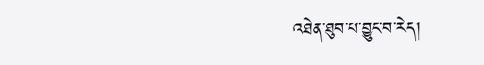འཐེན་ཐུབ་པ་བྱུང་བ་རེད།